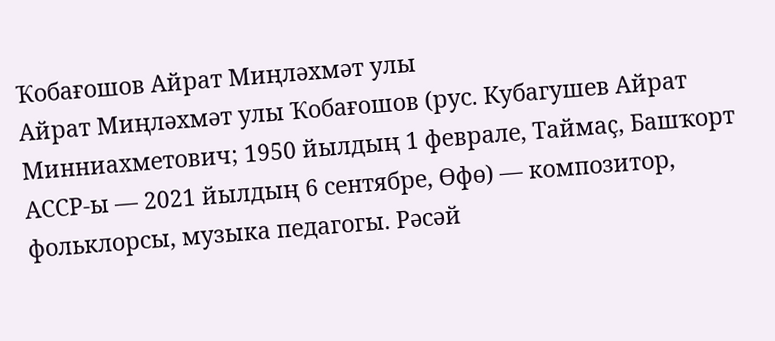Ҡобағошов Айрат Миңләхмәт улы
Айрат Миңләхмәт улы Ҡобағошов (рус. Кубагушев Айрат Минниахметович; 1950 йылдың 1 феврале, Таймаҫ, Башҡорт АССР-ы — 2021 йылдың 6 сентябре, Өфө) — композитор, фольклорсы, музыка педагогы. Рәсәй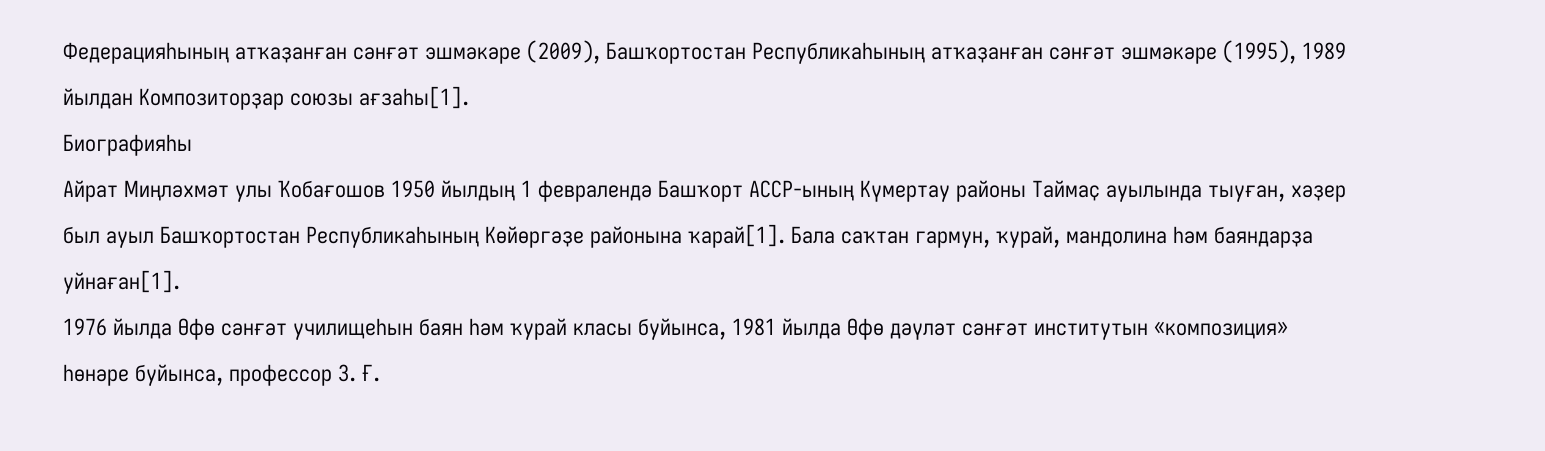Федерацияһының атҡаҙанған сәнғәт эшмәкәре (2009), Башҡортостан Республикаһының атҡаҙанған сәнғәт эшмәкәре (1995), 1989 йылдан Композиторҙар союзы ағзаһы[1].
Биографияһы
Айрат Миңләхмәт улы Ҡобағошов 1950 йылдың 1 февралендә Башҡорт АССР-ының Күмертау районы Таймаҫ ауылында тыуған, хәҙер был ауыл Башҡортостан Республикаһының Көйөргәҙе районына ҡарай[1]. Бала саҡтан гармун, ҡурай, мандолина һәм баяндарҙа уйнаған[1].
1976 йылда Өфө сәнғәт училищеһын баян һәм ҡурай класы буйынса, 1981 йылда Өфө дәүләт сәнғәт институтын «композиция» һөнәре буйынса, профессор З. Ғ.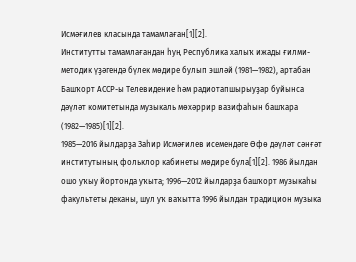Исмәғилев класында тамамлаған[1][2].
Институтты тамамлағандан һуң Республика халыҡ ижады ғилми-методик үҙәгендә бүлек мөдире булып эшләй (1981—1982), артабан Башҡорт АССР-ы Телевидение һәм радиотапшырыуҙар буйынса дәүләт комитетында музыкаль мөхәррир вазифаһын башҡара (1982—1985)[1][2].
1985—2016 йылдарҙа Заһир Исмәғилев исемендәге Өфө дәүләт сәнғәт институтының фольклор кабинеты мөдире була[1][2]. 1986 йылдан ошо уҡыу йортонда уҡыта; 1996—2012 йылдарҙа башҡорт музыкаһы факультеты деканы, шул уҡ ваҡытта 1996 йылдан традицион музыка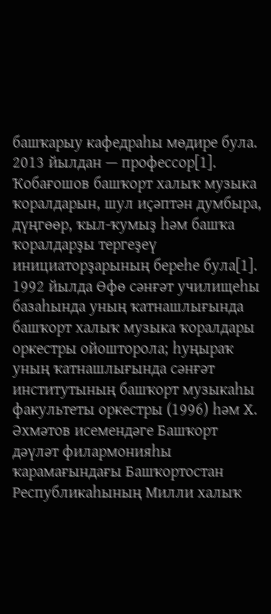башҡарыу кафедраһы мөдире була. 2013 йылдан — профессор[1].
Ҡобағошов башҡорт халыҡ музыка ҡоралдарын, шул иҫәптән думбыра, дүңгөөр, ҡыл-ҡумыҙ һәм башҡа ҡоралдарҙы тергеҙеү инициаторҙарының береһе була[1]. 1992 йылда Өфө сәнғәт училищеһы базаһында уның ҡатнашлығында башҡорт халыҡ музыка ҡоралдары оркестры ойошторола; һуңыраҡ уның ҡатнашлығында сәнғәт институтының башҡорт музыкаһы факультеты оркестры (1996) һәм Х. Әхмәтов исемендәге Башҡорт дәүләт филармонияһы ҡарамағындағы Башҡортостан Республикаһының Милли халыҡ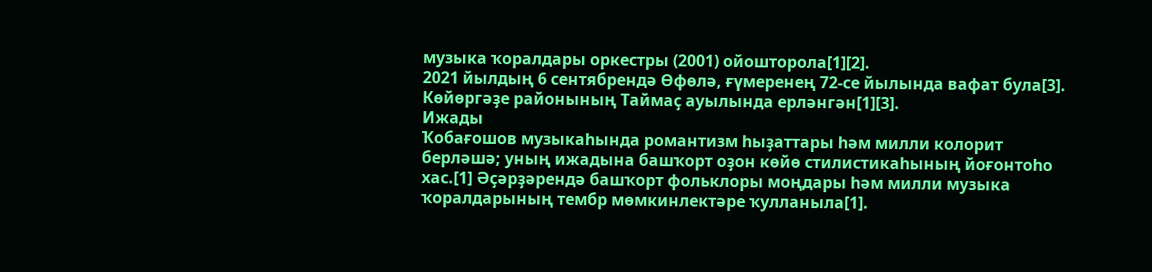музыка ҡоралдары оркестры (2001) ойошторола[1][2].
2021 йылдың 6 сентябрендә Өфөлә, ғүмеренең 72-се йылында вафат була[3]. Көйөргәҙе районының Таймаҫ ауылында ерләнгән[1][3].
Ижады
Ҡобағошов музыкаһында романтизм һыҙаттары һәм милли колорит берләшә; уның ижадына башҡорт оҙон көйө стилистикаһының йоғонтоһо хас.[1] Әҫәрҙәрендә башҡорт фольклоры моңдары һәм милли музыка ҡоралдарының тембр мөмкинлектәре ҡулланыла[1].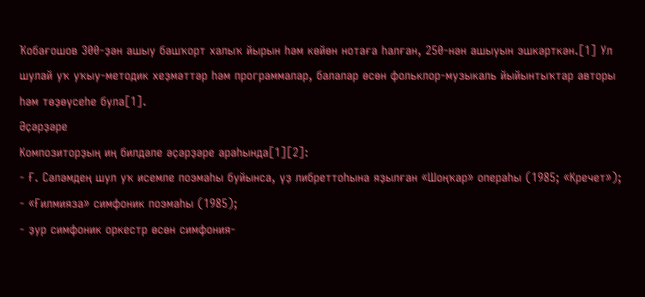Ҡобағошов 300-ҙән ашыу башҡорт халыҡ йырын һәм көйөн нотаға һалған, 250-нән ашыуын эшкәрткән.[1] Ул шулай уҡ уҡыу-методик хеҙмәттәр һәм программалар, балалар өсөн фольклор-музыкаль йыйынтыҡтар авторы һәм төҙөүсеһе була[1].
Әҫәрҙәре
Композиторҙың иң билдәле әҫәрҙәре араһында[1][2]:
- Ғ. Сәләмдең шул уҡ исемле поэмаһы буйынса, үҙ либреттоһына яҙылған «Шоңҡар» операһы (1985; «Кречет»);
- «Ғилмияза» симфоник поэмаһы (1985);
- ҙур симфоник оркестр өсөн симфония-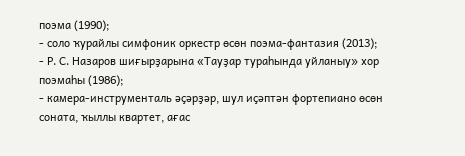поэма (1990);
- соло ҡурайлы симфоник оркестр өсөн поэма-фантазия (2013);
- Р. С. Назаров шиғырҙарына «Тауҙар тураһында уйланыу» хор поэмаһы (1986);
- камера-инструменталь әҫәрҙәр, шул иҫәптән фортепиано өсөн соната, ҡыллы квартет, ағас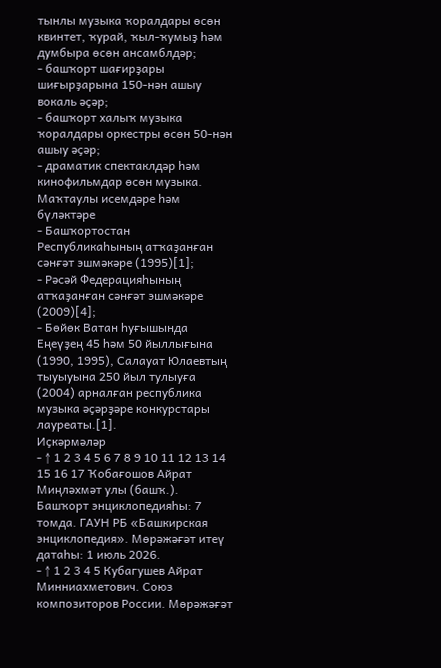тынлы музыка ҡоралдары өсөн квинтет, ҡурай, ҡыл-ҡумыҙ һәм думбыра өсөн ансамблдәр;
- башҡорт шағирҙары шиғырҙарына 150-нән ашыу вокаль әҫәр;
- башҡорт халыҡ музыка ҡоралдары оркестры өсөн 50-нән ашыу әҫәр;
- драматик спектаклдәр һәм кинофильмдар өсөн музыка.
Маҡтаулы исемдәре һәм бүләктәре
- Башҡортостан Республикаһының атҡаҙанған сәнғәт эшмәкәре (1995)[1];
- Рәсәй Федерацияһының атҡаҙанған сәнғәт эшмәкәре (2009)[4];
- Бөйөк Ватан һуғышында Еңеүҙең 45 һәм 50 йыллығына (1990, 1995), Салауат Юлаевтың тыуыуына 250 йыл тулыуға (2004) арналған республика музыка әҫәрҙәре конкурстары лауреаты.[1].
Иҫкәрмәләр
- ↑ 1 2 3 4 5 6 7 8 9 10 11 12 13 14 15 16 17 Ҡобағошов Айрат Миңләхмәт улы (башҡ.). Башҡорт энциклопедияһы: 7 томда. ГАУН РБ «Башкирская энциклопедия». Мөрәжәғәт итеү датаһы: 1 июль 2026.
- ↑ 1 2 3 4 5 Кубагушев Айрат Минниахметович. Союз композиторов России. Мөрәжәғәт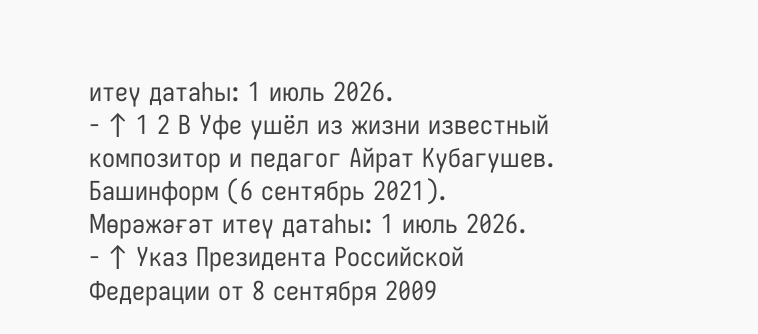итеү датаһы: 1 июль 2026.
- ↑ 1 2 В Уфе ушёл из жизни известный композитор и педагог Айрат Кубагушев. Башинформ (6 сентябрь 2021). Мөрәжәғәт итеү датаһы: 1 июль 2026.
- ↑ Указ Президента Российской Федерации от 8 сентября 2009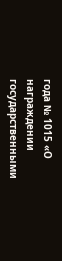года № 1015 «О награждении государственными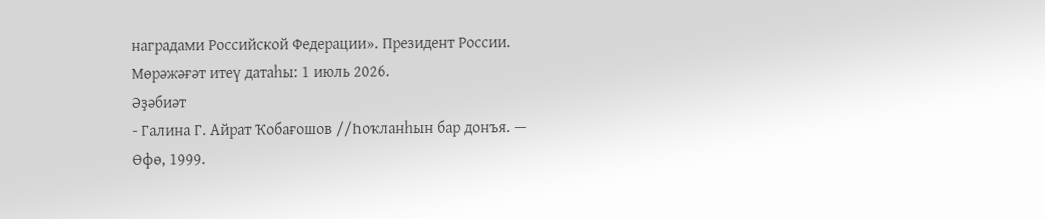наградами Российской Федерации». Президент России. Мөрәжәғәт итеү датаһы: 1 июль 2026.
Әҙәбиәт
- Галина Г. Айрат Ҡобағошов //Һоҡланһын бар донъя. — Өфө, 1999.